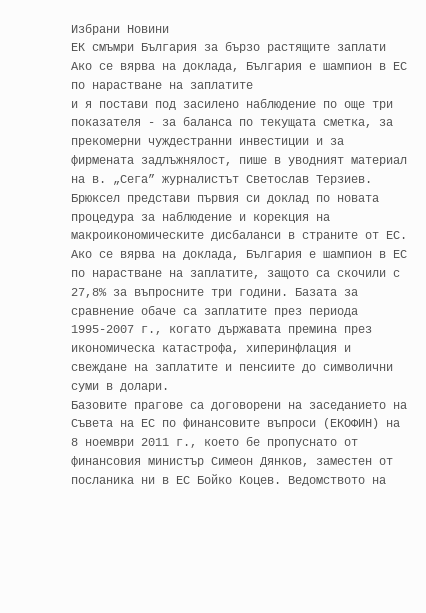Избрани Новини
ЕК смъмри България за бързо растящите заплати
Ако се вярва на доклада, България е шампион в ЕС по нарастване на заплатите
и я постави под засилено наблюдение по още три показателя - за баланса по текущата сметка, за прекомерни чуждестранни инвестиции и за фирмената задлъжнялост, пише в уводният материал на в. „Сега” журналистът Светослав Терзиев. Брюксел представи първия си доклад по новата процедура за наблюдение и корекция на макроикономическите дисбаланси в страните от ЕС.
Ако се вярва на доклада, България е шампион в ЕС по нарастване на заплатите, защото са скочили с 27,8% за въпросните три години. Базата за сравнение обаче са заплатите през периода 1995-2007 г., когато държавата премина през икономическа катастрофа, хиперинфлация и свеждане на заплатите и пенсиите до символични суми в долари.
Базовите прагове са договорени на заседанието на Съвета на ЕС по финансовите въпроси (ЕКОФИН) на 8 ноември 2011 г., което бе пропуснато от финансовия министър Симеон Дянков, заместен от посланика ни в ЕС Бойко Коцев. Ведомството на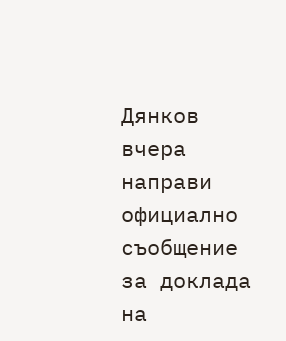Дянков вчера направи официално съобщение за доклада на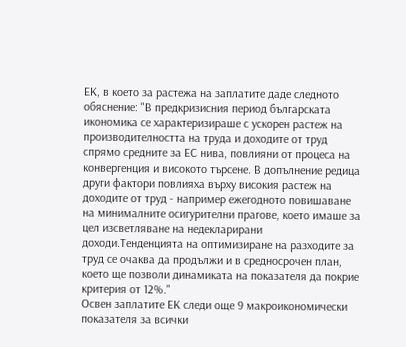ЕК, в което за растежа на заплатите даде следното обяснение: "В предкризисния период българската икономика се характеризираше с ускорен растеж на производителността на труда и доходите от труд спрямо средните за ЕС нива, повлияни от процеса на конвергенция и високото търсене. В допълнение редица други фактори повлияха върху високия растеж на доходите от труд - например ежегодното повишаване на минималните осигурителни прагове, което имаше за цел изсветляване на недекларирани доходи.Тенденцията на оптимизиране на разходите за труд се очаква да продължи и в средносрочен план, което ще позволи динамиката на показателя да покрие критерия от 12%."
Освен заплатите ЕК следи още 9 макроикономически показателя за всички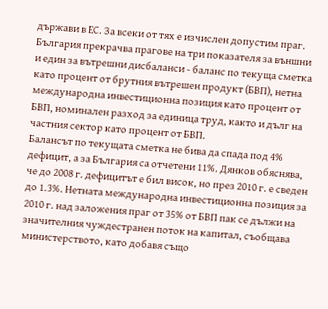държави в ЕС. За всеки от тях е изчислен допустим праг. България прекрачва прагове на три показателя за външни и един за вътрешни дисбаланси - баланс по текуща сметка като процент от брутния вътрешен продукт (БВП), нетна международна инвестиционна позиция като процент от БВП, номинален разход за единица труд, както и дълг на частния сектор като процент от БВП.
Балансът по текущата сметка не бива да спада под 4% дефицит, а за България са отчетени 11%. Дянков обяснява, че до 2008 г. дефицитът е бил висок, но през 2010 г. е сведен до 1.3%. Нетната международна инвестиционна позиция за 2010 г. над заложения праг от 35% от БВП пак се дължи на значителния чуждестранен поток на капитал, съобщава министерството, като добавя също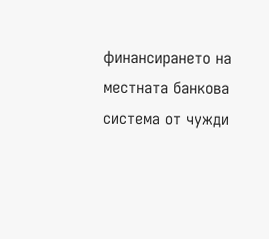финансирането на местната банкова система от чужди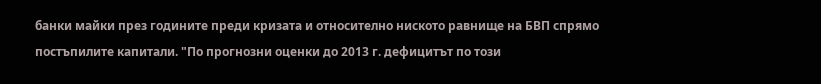банки майки през годините преди кризата и относително ниското равнище на БВП спрямо постъпилите капитали. "По прогнозни оценки до 2013 г. дефицитът по този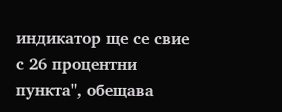индикатор ще се свие с 26 процентни пункта", обещава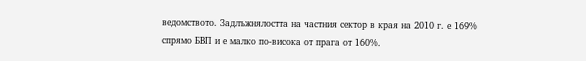ведомството. Задлъжнялостта на частния сектор в края на 2010 г. е 169% спрямо БВП и е малко по-висока от прага от 160%.